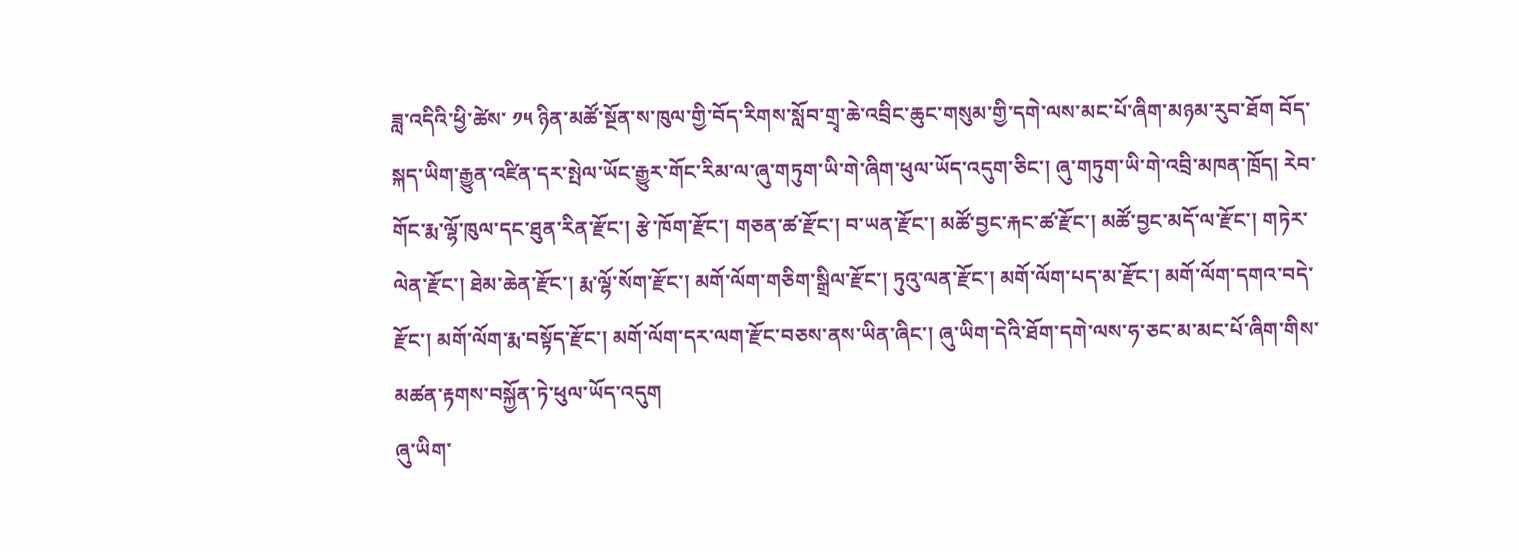ཟླ་འདིའི་ཕྱི་ཚེས་ ༡༥ ཉིན་མཚོ་སྔོན་ས་ཁུལ་གྱི་བོད་རིགས་སློབ་གྲྭ་ཆེ་འབྲིང་ཆུང་གསུམ་གྱི་དགེ་ལས་མང་པོ་ཞིག་མཉམ་རུབ་ཐོག བོད་སྐད་ཡིག་རྒྱུན་འཛིན་དར་སྤེལ་ཡོང་རྒྱུར་གོང་རིམ་ལ་ཞུ་གཏུག་ཡི་གེ་ཞིག་ཕུལ་ཡོད་འདུག་ཅིང་། ཞུ་གཏུག་ཡི་གེ་འབྲི་མཁན་ཁྲོད། རེབ་གོང་རྨ་ལྷོ་ཁུལ་དང་ཐུན་རིན་རྫོང་། རྩེ་ཁོག་རྫོང་། གཅན་ཚ་རྫོང་། བ་ཡན་རྫོང་། མཚོ་བྱང་རྐང་ཚ་རྫོང་། མཚོ་བྱང་མདོ་ལ་རྫོང་། གཏེར་ལེན་རྫོང་། ཐེམ་ཆེན་རྫོང་། རྨ་ལྷོ་སོག་རྫོང་། མགོ་ལོག་གཅིག་སྒྲིལ་རྫོང་། ཏུའུ་ལན་རྫོང་། མགོ་ལོག་པད་མ་རྫོང་། མགོ་ལོག་དགའ་བདེ་རྫོང་། མགོ་ལོག་རྨ་བསྟོད་རྫོང་། མགོ་ལོག་དར་ལག་རྫོང་བཅས་ནས་ཡིན་ཞིང་། ཞུ་ཡིག་དེའི་ཐོག་དགེ་ལས་ཧ་ཅང་མ་མང་པོ་ཞིག་གིས་མཚན་རྟགས་བསྐྱོན་ཏེ་ཕུལ་ཡོད་འདུག
ཞུ་ཡིག་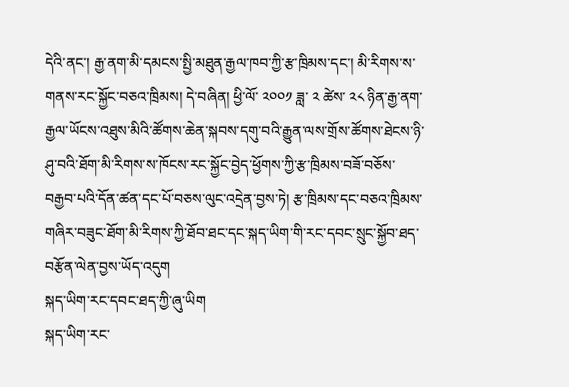དེའི་ནང་། རྒྱ་ནག་མི་དམངས་སྤྱི་མཐུན་རྒྱལ་ཁབ་ཀྱི་རྩ་ཁྲིམས་དང་། མི་རིགས་ས་གནས་རང་སྐྱོང་བཅའ་ཁྲིམས། དེ་བཞིན། ཕྱི་ལོ་ ༢༠༠༡ ཟླ་ ༢ ཚེས་ ༢༨ ཉིན་རྒྱ་ནག་རྒྱལ་ཡོངས་འཐུས་མིའི་ཚོགས་ཆེན་སྐབས་དགུ་བའི་རྒྱུན་ལས་གྲོས་ཚོགས་ཐེངས་ཉི་ཤུ་བའི་ཐོག་མི་རིགས་ས་ཁོངས་རང་སྐྱོང་བྱེད་ཕྱོགས་ཀྱི་རྩ་ཁྲིམས་བཟོ་བཅོས་བརྒྱབ་པའི་དོན་ཚན་དང་པོ་བཅས་ལུང་འདྲེན་བྱས་ཏེ། རྩ་ཁྲིམས་དང་བཅའ་ཁྲིམས་གཞིར་བཟུང་ཐོག་མི་རིགས་ཀྱི་ཐོབ་ཐང་དང་སྐད་ཡིག་གི་རང་དབང་སྲུང་སྐྱོབ་ཐད་བརྩོན་ལེན་བྱས་ཡོད་འདུག
སྐད་ཡིག་རང་དབང་ཐད་ཀྱི་ཞུ་ཡིག
སྐད་ཡིག་རང་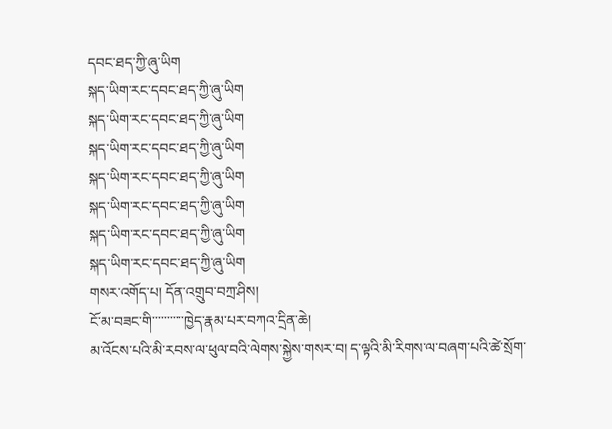དབང་ཐད་ཀྱི་ཞུ་ཡིག
སྐད་ཡིག་རང་དབང་ཐད་ཀྱི་ཞུ་ཡིག
སྐད་ཡིག་རང་དབང་ཐད་ཀྱི་ཞུ་ཡིག
སྐད་ཡིག་རང་དབང་ཐད་ཀྱི་ཞུ་ཡིག
སྐད་ཡིག་རང་དབང་ཐད་ཀྱི་ཞུ་ཡིག
སྐད་ཡིག་རང་དབང་ཐད་ཀྱི་ཞུ་ཡིག
སྐད་ཡིག་རང་དབང་ཐད་ཀྱི་ཞུ་ཡིག
སྐད་ཡིག་རང་དབང་ཐད་ཀྱི་ཞུ་ཡིག
གསར་འགོད་པ། དོན་འགྲུབ་བཀྲ་ཤིས།
ངོ་མ་བཟང་གི་་་་་་་་་་་ཁྱེད་རྣམ་པར་བཀའ་དྲིན་ཆེ།
མ་འོངས་པའི་མི་རབས་ལ་ཕུལ་བའི་ལེགས་སྐྱེས་གསར་བ། ད་ལྟའི་མི་རིགས་ལ་བཞག་པའི་ཚེ་སྲོག་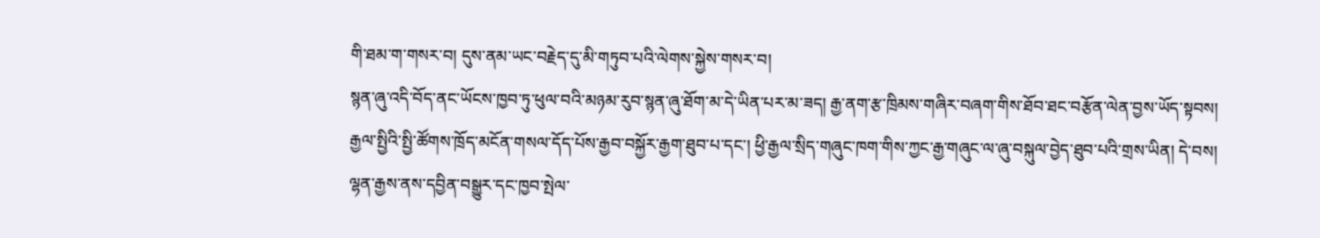གི་ཐམ་ག་གསར་བ། དུས་ནམ་ཡང་བརྗེད་དུ་མི་གཏུབ་པའི་ལེགས་སྐྱེས་གསར་བ།
སྙན་ཞུ་འདི་བོད་ནང་ཡོངས་ཁྱབ་ཏུ་ཕུལ་བའི་མཉམ་རུབ་སྙན་ཞུ་ཐོག་མ་དེ་ཡིན་པར་མ་ཟད། རྒྱ་ནག་རྩ་ཁྲིམས་གཞིར་བཞག་གིས་ཐོབ་ཐང་བརྩོན་ལེན་བྱས་ཡོད་སྟབས། རྒྱལ་སྤྱིའི་སྤྱི་ཚོགས་ཁྲོད་མངོན་གསལ་དོད་པོས་རྒྱབ་བསྐྱོར་རྒྱག་ཐུབ་པ་དང་། ཕྱི་རྒྱལ་སྲིད་གཞུང་ཁག་གིས་ཀྱང་རྒྱ་གཞུང་ལ་ཞུ་བསྐུལ་བྱེད་ཐུབ་པའི་གྲས་ཡིན། དེ་བས། ལྷན་རྒྱས་ནས་དབྱིན་བསྒྱུར་དང་ཁྱབ་སྤེལ་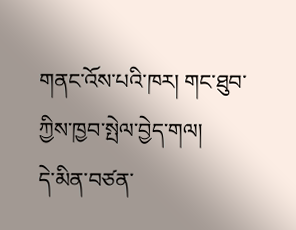གནང་འོས་པའི་ཁར། གང་ཐུབ་ཀྱིས་ཁྱབ་སྤེལ་བྱེད་གལ།
དེ་མིན་བཙན་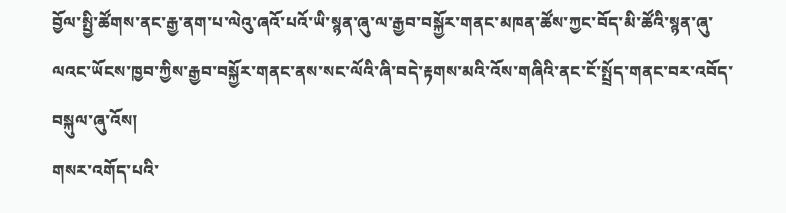བྱོལ་སྤྱི་ཚོགས་ནང་རྒྱ་ནག་པ་ལེའུ་ཞའོ་པའོ་ཡི་སྙན་ཞུ་ལ་རྒྱབ་བསྐྱོར་གནང་མཁན་ཚོས་ཀྱང་བོད་མི་ཚོའི་སྙན་ཞུ་ལའང་ཡོངས་ཁྱབ་ཀྱིས་རྒྱབ་བསྐྱོར་གནང་ནས་སང་ལོའི་ཞི་བདེ་རྟགས་མའི་འོས་གཞིའི་ནང་ངོ་སྤྲོད་གནང་བར་འབོད་བསྐུལ་ཞུ་འོས།
གསར་འགོད་པའི་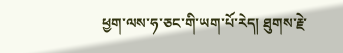ཕྱག་ལས་ཧ་ཅང་གི་ཡག་པོ་རེད། ཐུགས་རྗེ་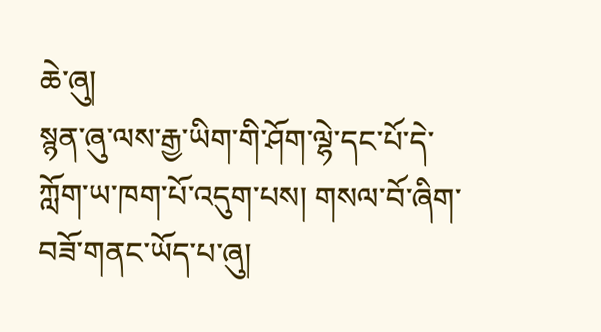ཆེ་ཞུ།
སྙན་ཞུ་ལས་རྒྱ་ཡིག་གི་ཤོག་ལྷེ་དང་པོ་དེ་ཀློག་ཡ་ཁག་པོ་འདུག་པས། གསལ་བོ་ཞིག་བཟོ་གནང་ཡོད་པ་ཞུ།